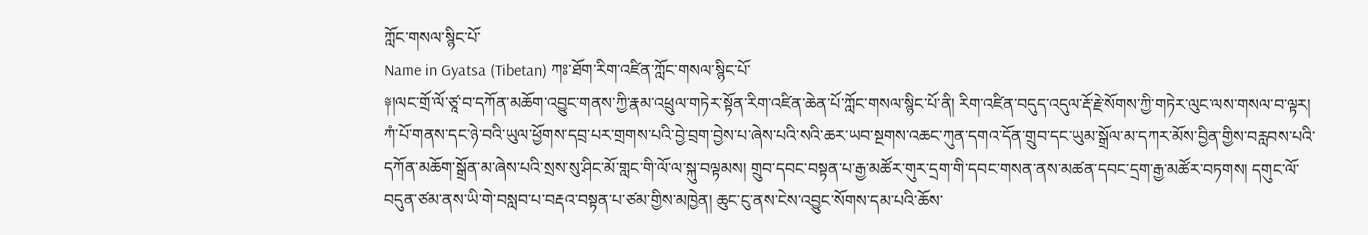ཀློང་གསལ་སྙིང་པོ་
Name in Gyatsa (Tibetan) ཀཿ་ཐོག་རིག་འཛིན་ཀློང་གསལ་སྙིང་པོ་
༈།ལང་གྲོ་ལོ་ཙཱ་བ་དཀོན་མཆོག་འབྱུང་གནས་ཀྱི་རྣམ་འཕྲུལ་གཏེར་སྟོན་རིག་འཛིན་ཆེན་པོ་ཀློང་གསལ་སྙིང་པོ་ནི། རིག་འཛིན་བདུད་འདུལ་རྡོ་རྗེ་སོགས་ཀྱི་གཏེར་ལུང་ལས་གསལ་བ་ལྟར། ཀཾ་པོ་གནས་དང་ཉེ་བའི་ཡུལ་ཕྱོགས་དབྲ་པར་གྲགས་པའི་བྱེ་བྲག་བྱེས་པ་ཞེས་པའི་སའི་ཆར་ཡབ་སྔགས་འཆང་ཀུན་དགའ་དོན་གྲུབ་དང་ཡུམ་སྒྲོལ་མ་དཀར་མོས་བྱིན་གྱིས་བརླབས་པའི་དཀོན་མཆོག་སྒྲོན་མ་ཞེས་པའི་སྲས་སུ་ཤིང་མོ་གླང་གི་ལོ་ལ་སྐུ་བལྟམས། གྲུབ་དབང་བསྟན་པ་རྒྱ་མཚོར་གུར་དྲག་གི་དབང་གསན་ནས་མཚན་དབང་དྲག་རྒྱ་མཚོར་བཏགས། དགུང་ལོ་བདུན་ཙམ་ནས་ཡི་གེ་བསླབ་པ་བརྡའ་བསྟན་པ་ཙམ་གྱིས་མཁྱེན། ཆུང་ངུ་ནས་ངེས་འབྱུང་སོགས་དམ་པའི་ཆོས་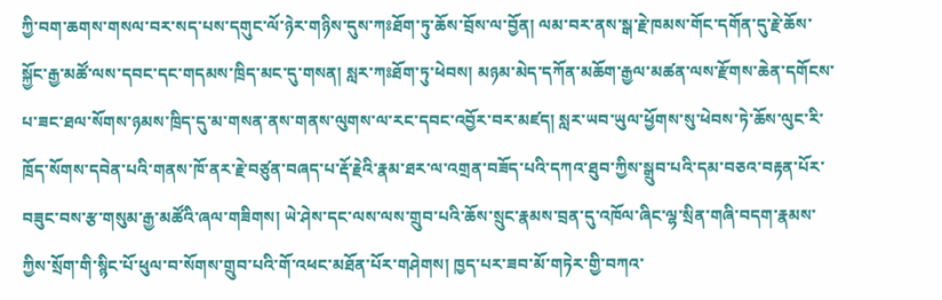ཀྱི་བག་ཆགས་གསལ་བར་སད་པས་དགུང་ལོ་ཉེར་གཉིས་དུས་ཀཿཐོག་ཏུ་ཆོས་བྲོས་ལ་བྱོན། ལམ་བར་ནས་སྒ་རྗེ་ཁམས་གོང་དགོན་དུ་རྗེ་ཆོས་སྐྱོང་རྒྱ་མཚོ་ལས་དབང་དང་གདམས་ཁྲིད་མང་དུ་གསན། སླར་ཀཿཐོག་ཏུ་ཕེབས། མཉམ་མེད་དཀོན་མཆོག་རྒྱལ་མཚན་ལས་རྫོགས་ཆེན་དགོངས་པ་ཟང་ཐལ་སོགས་ཉམས་ཁྲིད་དུ་མ་གསན་ནས་གནས་ལུགས་ལ་རང་དབང་འབྱོར་བར་མཛད། སླར་ཡབ་ཡུལ་ཕྱོགས་སུ་ཕེབས་ཏེ་ཆོས་ལུང་རི་ཁྲོད་སོགས་དབེན་པའི་གནས་ཁོ་ནར་རྗེ་བཙུན་བཞད་པ་རྡོ་རྗེའི་རྣམ་ཐར་ལ་འགྲན་བཟོད་པའི་དཀའ་ཐུབ་ཀྱིས་སྒྲུབ་པའི་དམ་བཅའ་བརྟན་པོར་བཟུང་བས་རྩ་གསུམ་རྒྱ་མཚོའི་ཞལ་གཟིགས། ཡེ་ཤེས་དང་ལས་ལས་གྲུབ་པའི་ཆོས་སྲུང་རྣམས་བྲན་དུ་འཁོལ་ཞིང་ལྷ་སྲིན་གཞི་བདག་རྣམས་ཀྱིས་སྲོག་གི་སྙིང་པོ་ཕུལ་བ་སོགས་གྲུབ་པའི་གོ་འཕང་མཐོན་པོར་གཤེགས། ཁྱད་པར་ཟབ་མོ་གཏེར་གྱི་བཀའ་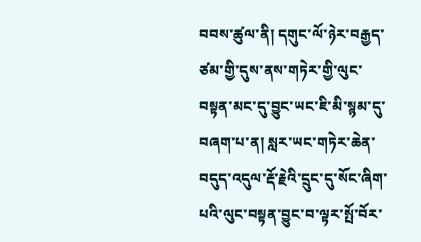བབས་ཚུལ་ནི། དགུང་ལོ་ཉེར་བརྒྱད་ཙམ་གྱི་དུས་ནས་གཏེར་གྱི་ལུང་བསྟན་མང་དུ་བྱུང་ཡང་ཇི་མི་སྙམ་དུ་བཞག་པ་ན། སླར་ཡང་གཏེར་ཆེན་བདུད་འདུལ་རྡོ་རྗེའི་དྲུང་དུ་སོང་ཞིག་པའི་ལུང་བསྟན་བྱུང་བ་ལྟར་སྤོ་བོར་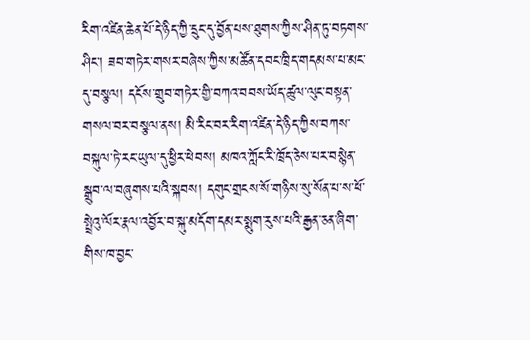རིག་འཛིན་ཆེན་པོ་དེ་ཉིད་ཀྱི་དྲུང་དུ་བྱོན་པས་ཐུགས་ཀྱིས་ཤིན་ཏུ་བཏགས་ཤིང་། ཟབ་གཏེར་གསར་བཞེས་ཀྱིས་མཚོན་དབང་ཁྲིད་གདམས་པ་མང་དུ་བསྩལ། དངོས་གྲུབ་གཏེར་གྱི་བཀའ་བབས་ཡོད་ཚུལ་ལུང་བསྟན་གསལ་བར་བསྩལ་ནས། མི་རིང་བར་རིག་འཛིན་དེ་ཉིད་ཀྱིས་བཀས་བསྐུལ་ཏེ་རང་ཡུལ་དུ་ཕྱིར་ཕེབས། མཁའ་ཀློང་རི་ཁྲོད་ཅེས་པར་བསྙེན་སྒྲུབ་ལ་བཞུགས་པའི་སྐབས། དགུང་གྲངས་སོ་གཉིས་སུ་སོན་པ་ས་ཕོ་སྤྲེའུ་ལོར་རྣལ་འབྱོར་བ་སྐུ་མདོག་དམར་སྨུག་རུས་པའི་རྒྱན་ཅན་ཞིག་གིས་ཁ་བྱང་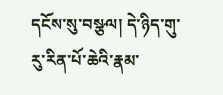དངོས་སུ་བསྩལ། དེ་ཉིད་གུ་རུ་རིན་པོ་ཆེའི་རྣམ་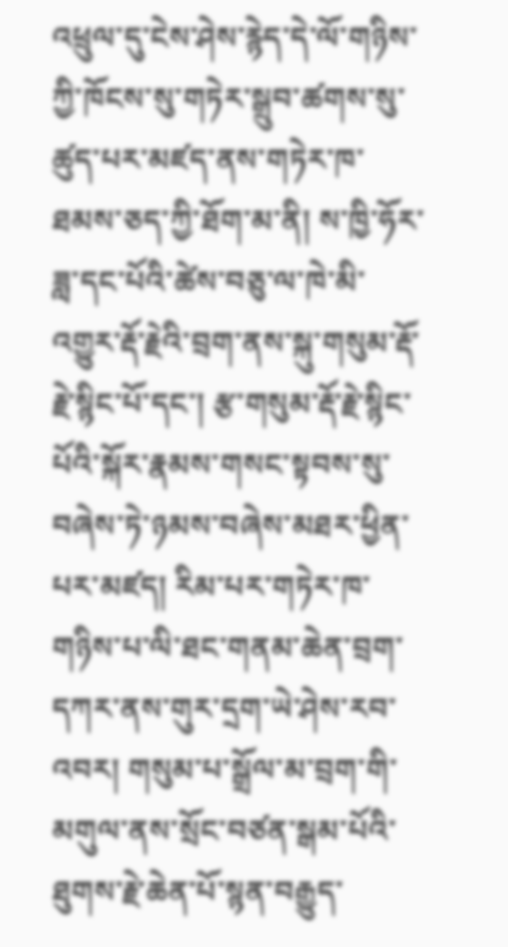འཕྲུལ་དུ་ངེས་ཤེས་རྙེད་དེ་ལོ་གཉིས་ཀྱི་ཁོངས་སུ་གཏེར་སྒྲུབ་ཚགས་སུ་ཚུད་པར་མཛད་ནས་གཏེར་ཁ་ཐམས་ཅད་ཀྱི་ཐོག་མ་ནི། ས་ཁྱི་ཧོར་ཟླ་དང་པོའི་ཚེས་བཅུ་ལ་ཁེ་མི་འགྱུར་རྡོ་རྗེའི་བྲག་ནས་སྐུ་གསུམ་རྡོ་རྗེ་སྙིང་པོ་དང་། རྩ་གསུམ་རྡོ་རྗེ་སྙིང་པོའི་སྐོར་རྣམས་གསང་སྟབས་སུ་བཞེས་ཏེ་ཉམས་བཞེས་མཐར་ཕྱིན་པར་མཛད། རིམ་པར་གཏེར་ཁ་གཉིས་པ་ལི་ཐང་གནམ་ཆེན་བྲག་དཀར་ནས་གུར་དྲག་ཡེ་ཤེས་རབ་འབར། གསུམ་པ་སྒྲོལ་མ་བྲག་གི་མགུལ་ནས་སྲོང་བཙན་སྒམ་པོའི་ཐུགས་རྗེ་ཆེན་པོ་སྙན་བརྒྱུད་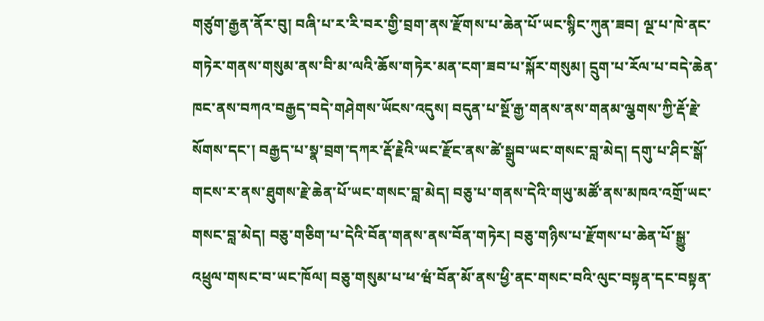གཙུག་རྒྱན་ནོར་བུ། བཞི་པ་ར་རི་བར་གྱི་བྲག་ནས་རྫོགས་པ་ཆེན་པོ་ཡང་སྙིང་ཀུན་ཟབ། ལྔ་པ་ཁེ་ནང་གཏེར་གནས་གསུམ་ནས་བི་མ་ལའི་ཆོས་གཏེར་མན་ངག་ཟབ་པ་སྐོར་གསུམ། དྲུག་པ་རོལ་པ་བདེ་ཆེན་ཁང་ནས་བཀའ་བརྒྱད་བདེ་གཤེགས་ཡོངས་འདུས། བདུན་པ་སྔོ་རྒྱ་གནས་ནས་གནམ་ལྕགས་ཀྱི་རྡོ་རྗེ་སོགས་དང་། བརྒྱད་པ་སྣ་བྲག་དཀར་རྡོ་རྗེའི་ཡང་རྫོང་ནས་ཚེ་སྒྲུབ་ཡང་གསང་བླ་མེད། དགུ་པ་ཤིང་སྒོ་གངས་ར་ནས་ཐུགས་རྗེ་ཆེན་པོ་ཡང་གསང་བླ་མེད། བཅུ་པ་གནས་དེའི་གཡུ་མཚོ་ནས་མཁའ་འགྲོ་ཡང་གསང་བླ་མེད། བཅུ་གཅིག་པ་དེའི་བོན་གནས་ནས་བོན་གཏེར། བཅུ་གཉིས་པ་རྫོགས་པ་ཆེན་པོ་སྒྱུ་འཕྲུལ་གསང་བ་ཡང་ཁོལ། བཅུ་གསུམ་པ་ཕ་ཝཾ་བོན་མོ་ནས་ཕྱི་ནང་གསང་བའི་ལུང་བསྟན་དང་བསྟན་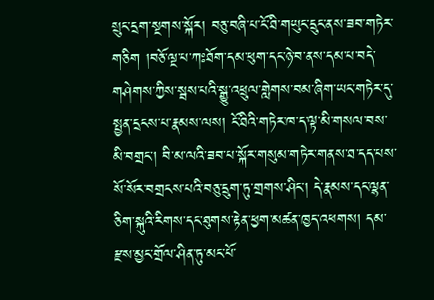སྲུང་དྲག་སྔགས་སྐོར། བཅུ་བཞི་པ་ངོ་ཐི་གཡུང་དྲུང་ནས་ཟབ་གཏེར་གཅིག །བཅོ་ལྔ་པ་ཀཿཐོག་དམ་ཕུག་དང་ཉེ་བ་ནས་དམ་པ་བདེ་གཤེགས་ཀྱིས་སྦས་པའི་སྒྱུ་འཕྲུལ་གླེགས་བམ་ཞིག་ཡང་གཏེར་དུ་སྤྱན་དྲངས་པ་རྣམས་ལས། ངོ་ཐིའི་གཏེར་ཁ་ད་ལྟ་མི་གསལ་བས་མི་བགྲང་། བི་མ་ལའི་ཟབ་པ་སྐོར་གསུམ་གཏེར་གནས་ཐ་དད་པས་སོ་སོར་བགྲངས་པའི་བཅུ་དྲུག་ཏུ་གྲགས་ཤིང་། དེ་རྣམས་དང་ལྷན་ཅིག་སྐུའི་རིགས་དང་ཐུགས་རྟེན་ཕྱག་མཚན་ཁྱད་འཕགས། དམ་རྫས་མྱང་གྲོལ་ཤིན་ཏུ་མང་པོ་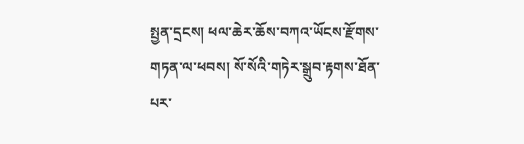སྤྱན་དྲངས། ཕལ་ཆེར་ཆོས་བཀའ་ཡོངས་རྫོགས་གཏན་ལ་ཕབས། སོ་སོའི་གཏེར་སྒྲུབ་རྟགས་ཐོན་པར་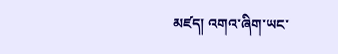མཛད། འགའ་ཞིག་ཡང་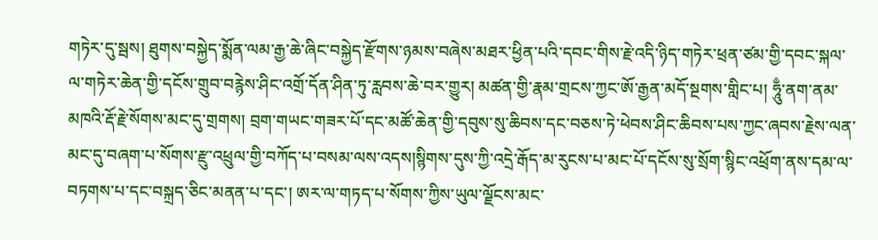གཏེར་དུ་སྦས། ཐུགས་བསྐྱེད་སྨོན་ལམ་རྒྱ་ཆེ་ཞིང་བསྐྱེད་རྫོགས་ཉམས་བཞེས་མཐར་ཕྱིན་པའི་དབང་གིས་རྗེ་འདི་ཉིད་གཏེར་ཕྲན་ཙམ་གྱི་དབང་སྐལ་ལ་གཏེར་ཆེན་གྱི་དངོས་གྲུབ་བརྙེས་ཤིང་འགྲོ་དོན་ཤིན་ཏུ་རླབས་ཆེ་བར་གྱུར། མཚན་གྱི་རྣམ་གྲངས་ཀྱང་ཨོ་རྒྱན་མདོ་སྔགས་གླིང་པ། ཧཱུྃ་ནག་ནམ་མཁའི་རྡོ་རྗེ་སོགས་མང་དུ་གྲགས། བྲག་གཡང་གཟར་པོ་དང་མཚོ་ཆེན་གྱི་དབུས་སུ་ཆིབས་དང་བཅས་ཏེ་ཕེབས་ཤིང་ཆིབས་པས་ཀྱང་ཞབས་རྗེས་ལན་མང་དུ་བཞག་པ་སོགས་རྫུ་འཕྲུལ་གྱི་བཀོད་པ་བསམ་ལས་འདས།སྙིགས་དུས་ཀྱི་འདྲེ་རྒོད་མ་རུངས་པ་མང་པོ་དངོས་སུ་སྲོག་སྙིང་འཕྲོག་ནས་དམ་ལ་བཏགས་པ་དང་བསྐྲད་ཅིང་མནན་པ་དང་། ཨར་ལ་གཏད་པ་སོགས་ཀྱིས་ཡུལ་ལྗོངས་མང་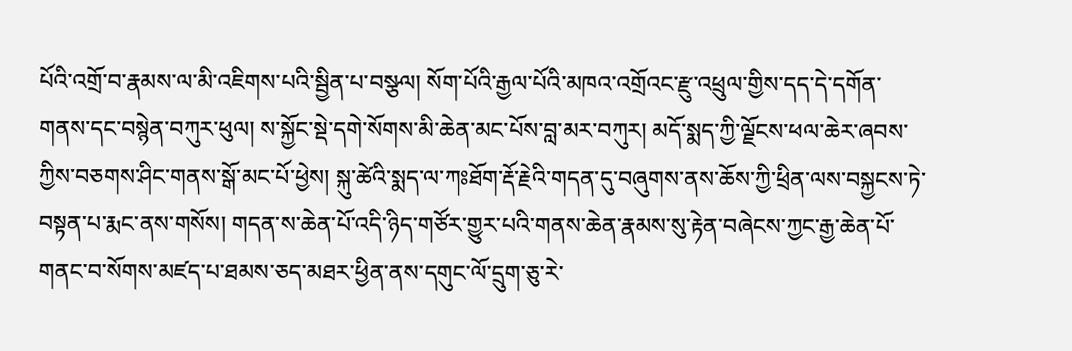པོའི་འགྲོ་བ་རྣམས་ལ་མི་འཇིགས་པའི་སྦྱིན་པ་བསྩལ། སོག་པོའི་རྒྱལ་པོའི་མཁའ་འགྲོའང་རྫུ་འཕྲུལ་གྱིས་དད་དེ་དགོན་གནས་དང་བསྙེན་བཀུར་ཕུལ། ས་སྐྱོང་སྡེ་དགེ་སོགས་མི་ཆེན་མང་པོས་བླ་མར་བཀུར། མདོ་སྨད་ཀྱི་ལྗོངས་ཕལ་ཆེར་ཞབས་ཀྱིས་བཅགས་ཤིང་གནས་སྒོ་མང་པོ་ཕྱེས། སྐུ་ཚེའི་སྨད་ལ་ཀཿཐོག་རྡོ་རྗེའི་གདན་དུ་བཞུགས་ནས་ཆོས་ཀྱི་ཕྲིན་ལས་བསྐྱངས་ཏེ་བསྟན་པ་རྨང་ནས་གསོས། གདན་ས་ཆེན་པོ་འདི་ཉིད་གཙོར་གྱུར་པའི་གནས་ཆེན་རྣམས་སུ་རྟེན་བཞེངས་ཀྱང་རྒྱ་ཆེན་པོ་གནང་བ་སོགས་མཛད་པ་ཐམས་ཅད་མཐར་ཕྱིན་ནས་དགུང་ལོ་དྲུག་ཅུ་རེ་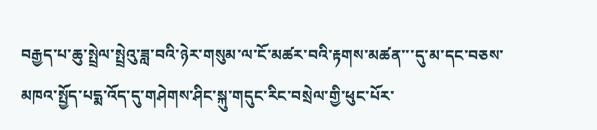བརྒྱད་པ་ཆུ་སྤྲེལ་སྤྲེའུ་ཟླ་བའི་ཉེར་གསུམ་ལ་ངོ་མཚར་བའི་རྟགས་མཚན་་་དུ་མ་དང་བཅས་མཁའ་སྤྱོད་པདྨ་འོད་དུ་གཤེགས་ཤིང་སྐུ་གདུང་རིང་བསྲེལ་གྱི་ཕུང་པོར་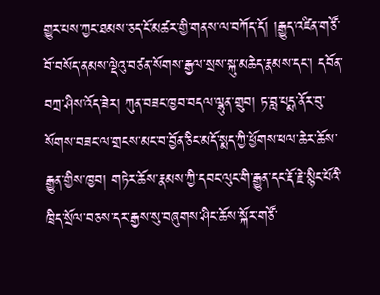གྱུར་པས་ཀྱང་ཐམས་ཅད་ངོ་མཚར་གྱི་གནས་ལ་བཀོད་དོ། །རྒྱུད་འཛིན་གཙོ་བོ་བསོད་ནམས་ལྡེའུ་བཙན་སོགས་རྒྱལ་སྲས་སྐུ་མཆེད་རྣམས་དང་། དབོན་བཀྲ་ཤིས་འོད་ཟེར། ཀུན་བཟང་ཁྱབ་བདལ་ལྷུན་གྲུབ། ཏ་བླ་པདྨ་ནོར་བུ་སོགས་བཟང་ལ་གྲངས་མང་བ་བྱོན་ཅིང་མདོ་སྨད་ཀྱི་ཕྱོགས་ཕལ་ཆེར་ཆོས་རྒྱུན་གྱིས་ཁྱབ། གཏེར་ཆོས་རྣམས་ཀྱི་དབང་ལུང་གི་རྒྱུན་དང་རྡོ་རྗེ་སྙིང་པོའི་ཁྲིད་སྲོལ་བཅས་དར་རྒྱས་སུ་བཞུགས་ཤིང་ཆོས་སྐོར་གཙོ་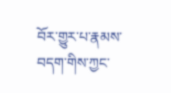བོར་གྱུར་པ་རྣམས་བདག་གིས་ཀྱང་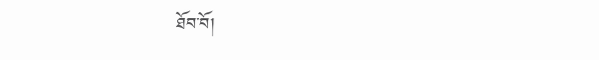ཐོབ་བོ།